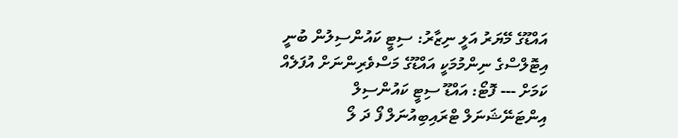އައްޑޫގެ މޭޔަރު އަލީ ނިޒާރު: ސިޓީ ކައުންސިލުން ބުނީ އިޓޮލްސްގެ ނިންމުމަކީ އައްޑޫގެ މަސްވެރިންނަށް އުފަލެއް ކަމަށް --- ފޮޓޯ: އައްޑޫ ސިޓީ ކައުންސިލް
އިންޓަނޭޝަނަލް ޓްރައިބިއުނަލް ފޯ ދަ ލޯ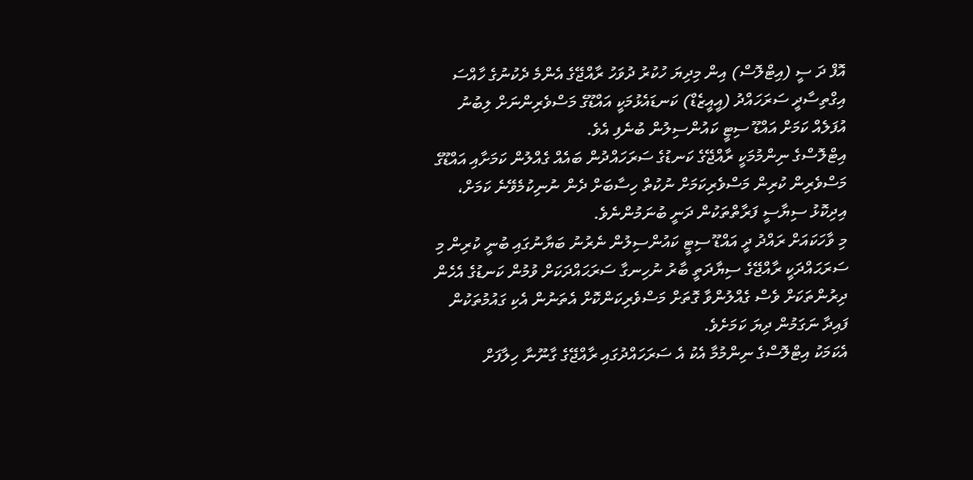އޮފް ދަ ސީ (އިޓްލޮސް) އިން މިދިޔަ ހުކުރު ދުވަހު ރާއްޖޭގެ އެންމެ ދެކުނުގެ ހާއްސަ އިގްތިސާދީ ސަރަހައްދު (އީއީޒެޑް) ކަނޑައެޅުމަކީ އައްޑޫގެ މަސްވެރިންނަށް ލިބުނު އުފަލެއް ކަމަށް އައްޑޫ ސިޓީ ކައުންސިލުން ބުނެފި އެވެ.
އިޓްލޮސްގެ ނިންމުމަކީ ރާއްޖޭގެ ކަނޑުގެ ސަރަހައްދުން ބައެއް ގެއްލުން ކަމަށާއި އައްޑޫގެ މަސްވެރިން ކުރިން މަސްވެރިކަމަށް ނުކުތް ހިސާބަށް ދެން ނުނިކުމެވޭނެ ކަމަށް، އިދިކޮޅު ސިޔާސީ ފަރާތްތަކުން ދަނީ ބުނަމުންނެވެ.
މި ވާހަކައަށް ރައްދު ދީ އައްޑޫ ސިޓީ ކައުންސިލުން ނެރުނު ބަޔާނުގައި ބުނީ ކުރިން މި ސަރަޙައްދަކީ ރާއްޖޭގެ ސިޔާދަތީ ބާރު ނުހިނގާ ސަރަޙައްދަކަށް ވުމުން ކަނޑުގެ އެހެން ދިރުންތަކަށް ވެސް ގެއްލުންވާ ގޮތަށް މަސްވެރިކަންކޮށް އެތަނުން އެކި ގައުމުތަކުން ފައިދާ ނަގަމުން ދިޔަ ކަމަށެވެ.
އެކަމަކު އިޓްލޮސްގެ ނިންމުމާ އެކު އެ ސަރަހައްދުގައި ރާއްޖޭގެ ގާނޫނާ ހިލާފަށް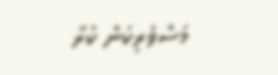މަސްވެރިކަން ކުރާ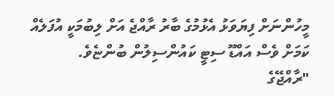މީހުންނަށް ފިޔަވަޅު އެޅުމުގެ ބާރު ރާއްޖެ އަށް ލިބުމަކީ އުފަލެއް ކަމަށް ވެސް އައްޑޫ ސިޓީ ކައުންސިލުން ބުންޏެވެ.
"ރާއްޖޭގެ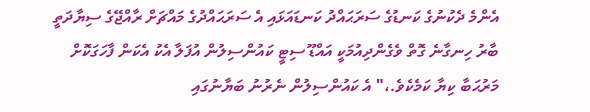އެންމެ ދެކުނުގެ ކަނޑުގެ ސަރަޙައްދު ކަނޑައަޅައި އެ ސަރަޙައްދުގެ މައްޗަށް ރާއްޖޭގެ ސިޔާދަތީ ބާރު ހިނގާނެ ގޮތް ވެގެންދިއުމަކީ އައްޑޫ ސިޓީ ކައުންސިލުން އުފަލާ އެކު އެކަން ފާހަގަކޮށް މަރުޙަބާ ކިޔާ ކަމެކެވެ.،" އެ ކައުންސިލުން ނެރުނު ބަޔާނުގައި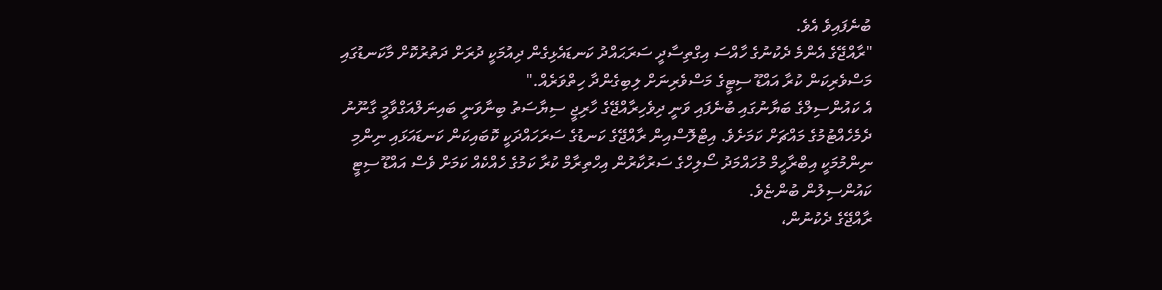ބުނެފައިވެ އެވެ.
"ރާއްޖޭގެ އެންމެ ދެކުނުގެ ހާއްސަ އިގްތިސާދީ ސަރަޙައްދު ކަނޑައެޅިގެން ދިއުމަކީ ދުރަށް ދަތުރުކޮށް މާކަނޑުގައި މަސްވެރިކަން ކުރާ އައްޑޫ ސިޓީގެ މަސްވެރިނަށް ލިބިގެންދާ ހިތްވަރެއް."
އެ ކައުންސިލްގެ ބަޔާނުގައި ބުނެފައި ވަނީ ދިވެހިރާއްޖޭގެ ހާރިޖީ ސިޔާސަތު ބިނާވަނީ ބައިނަލްއަގްވާމީ ގާނޫނު ދެމެހެއްޓުމުގެ މައްޗަށް ކަމަށެވެ. އިޓްލޮސްއިން ރާއްޖޭގެ ކަނޑުގެ ސަރަހައްދަކީ ކޮބައިކަން ކަނޑައަޅައި ނިންމި ނިންމުމަކީ އިބްރާހީމް މުހައްމަދު ސޯލިހްގެ ސަރުކާރުން އިހްތިރާމް ކުރާ ކަމުގެ ހެއްކެއް ކަމަށް ވެސް އައްޑޫ ސިޓީ ކައުންސިލުން ބުންޏެވެ.
ރާއްޖޭގެ ދެކުނުން،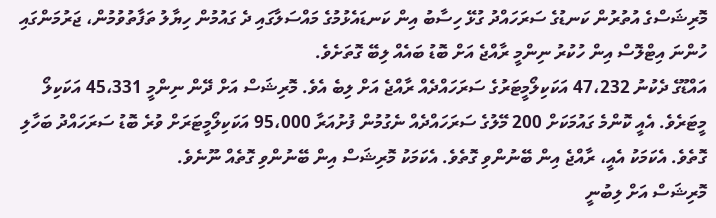މޮރިޝަސްގެ އުތުރުން ކަނޑުގެ ސަރަހައްދު ގުޅޭ ހިސާބު އިން ކަނޑައެޅުމުގެ މައްސަލާގައި ދެ ގައުމުން ހިޔާލު ތަފާތުވުމުން، ޖަރުމަންގައި ހުންނަ އިޓްލޮސް އިން ހުކުރު ނިންމީ ރާއްޖެ އަށް ބޮޑު ބައެއް ލިބޭ ގޮތަށެވެ.
އައްޑޫގެ ދެކުނު 47،232 އަކަކިލޯމީޓަރުގެ ސަރަހައްދެއް ރާއްޖެ އަށް ލިބެ އެވެ. މޮރިޝަސް އަށް ދޭން ނިންމީ 45،331 އަކަކިލޯ މީޓަރެވެ. އެއީ ކޮންމެ ގައުމަކަށް 200 މޭލުގެ ސަރަހައްދެއް ނެގުމުން ފުށުއަރާ 95،000 އަކަކިލޯމީޓަރަށް ވުރެ ބޮޑު ސަރަހައްދު ބަހާލި ގޮތެވެ. އެކަމަކު އެއީ، ރާއްޖެ އިން ބޭނުންވި ގޮތެވެ. އެކަމަކު މޮރިޝަސް އިން ބޭނުންވި ގޮތެއް ނޫނެވެ.
މޮރިޝަސް އަށް ލިބުނީ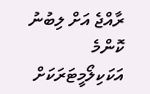ރާއްޖެ އަށް ލިބުނު ކޮންމެ އަކަކިލޯމީޓަރަކަށް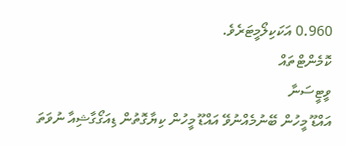0.960 އަކަކިލޯމީޓަރެވެ.
ކޮމެންޓްތައް
ވީޓީސަނާ
އައްޑޫ މީހުން ބޭނުމެއްނުވޭ އައްޑޫ މީހުން ކިޔާގޮތުން ޑިއަގޯގާޝިއާ ނުވަތަ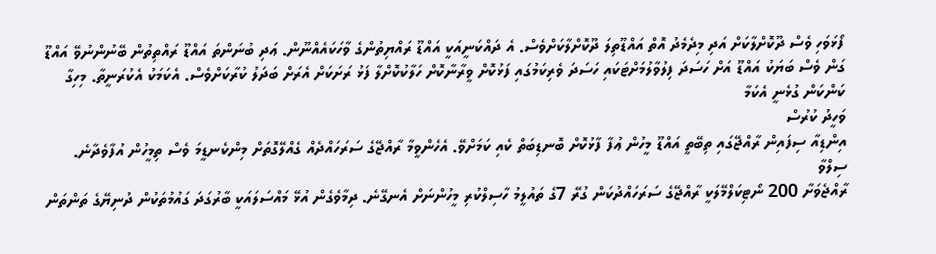ފޯޅަވަހި ވެސް ދޫކޮށްލާކަށް އަދި މިދެމެދު އޮތް އައްޑޫތިލަ ދޫކޮށްލާކަށްވެސް. އެ ދައްކަނީއަކީ އައްޑޫ ރައްޔިތުންގެ ވާހަކައެއްނޫން. ޢަދި ބުނަންތަ އައްޑޫ ރައްތިތުން ބޭނުންނުވޭ އައްޑޫ ގަން ވެސް ބަޔަކު އައްޑޫ އަށް ހަސަދަ ފިލުވާލުމަށްޓަކައި ހަސަދަ ވެރިކަމުގައި ފަޅުކޮށް ވީރާނާކޮށް ހަލާކުކޮށްލާ ފަޅު ރަށަކަށް އެރަށް ބަދަލު ކުރާކަށްވެސް. އެކަމަކު އެކުރަނީތާ. މިހިގާ ކަންކަން ގުޅެނީ އެކަމާ
ވަހީދު ކުރުސް
އިންޑިއާ ސިފައިން ރާއްޖޭގައި ތިބޭތީ އައްޑޫ މީހުން ޢުފާ ފާޅުކޮށް ބޮނޑިބަތް ކެއި ކަމަށްވޭ. އެހެންވީމާ ރާއްޖޭގެ ސަރަހައްދެއް ގެއްލޭގޮތަށް މިންކެނޑީމަ ވެސް ތިމީހުން އުފާވެދާނެ.
ސިލްވާ
ރާއްޖެވަށާ 200 ނޯޓިކަލްމޭލަކީ ރާއްޖޭގެ ސަރަހައްދުކަން ގުރޭ 7ގެ ތައުލީމު ހާސިލްކުރި މީހުންނަށް އެނގޭނެ. ދިމާވެގެން އުޅޭ މައްސަލައަކީ ބާރުގަދަ ގައުމުތަކުން ދުނިޔޭގެ ތަންތަން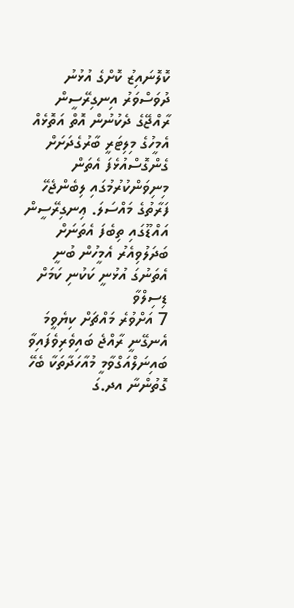ކޮލޮނައިޒު ކޮށްގެ އުޅުނު ދުވަސްވަރު އިނގިރޭސީން ރާއްޖޭގެ ދެކުނުން އޮތް އަތޮޅެއް އެމީހުގެ މިލިޓަރީ ބާރުގެދަށަށް ގެންގޮސްއުޅެފަ އެތަން މިނިވަންކުރުމުގައި ލިބެންޖެހޭ ފަރާތުގެ މައްސަލަ. ޢިނގިރޭސީން އައްޑޫގައި ތިބެފަ އެތަނަށް ބަދަލުވިއެރު އެމީހުން ބުނީ އެތަނުގަ އުޅުނީ ކަކުނި ކަމަށް
ޑިސިލްވާ
7 އަށްވުރެ މައްޗަށް ކިޔެވީމަ އެނގޭނީ ރާއްޖެ ބައިވެރިވެފައިވާ ބައިނަލްއަގްވާމީ މުއާހަދާތަކާ ބެހޭ ގޮތުންނާ އދ.ގަ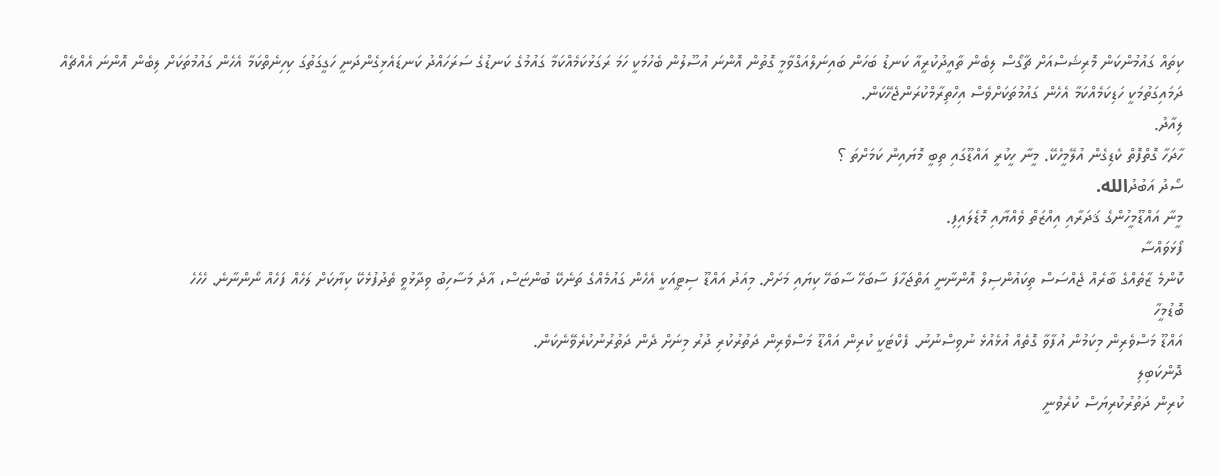ކިތައް ގައުމުންކަން މޮރިޝަސްއަށް ޗާގޯސް ލިބެން ތާއީދުކުރީއާ ކަނޑު ބަހަން ބައިނަލްއަގްވާމީ ގޮތުން އޮންނަ އުސޫލުން ބެހުމަކީ ހަމަ ރަގަޅުކަމެއްކަމާ ގައުމުގެ ކަނޑުގެ ސަރަހައްދު ކަނޑައެޅިގެންދަނީ ހަގީގަތުގަ ކިހިނެތްކަމާ އެހެން ގައުމުތަކަށް ލިބެން އޮންނަ އެއްޗެއް ދަމައިގަތުމަކީ ހަޑިކަމެއްކަމާ އެހެން ގައުމުތަކަށްވެސް އިހްތިރާމްކުރަންޖެހޭކަން.
ލިއާދު.
ހާދަހާ ގޮތްފޮތް ކެޑިގެން އުލޭމީހެކޭ. މީނާ ހީކުރީ އައްޑޫގައި ތިބީ މޮޔައިން ކަމަށްތަ ؟
ސޯދު އަބުދުالله.
މީނާ އައްޑޫމީހުންގެ ޤަދަރާއި އިއްޒަތް ވެއްޔާއި މޮޑެލައިފި.
ފޯޅަވައްސާ
ކޮންމެ ޒާތެއްގެ ބާރެއް ޖެއްސަސް ތިކައުންސިލް އޮންނާނީ އަތްޖަހާފަ ސާބަހޭ ސާބަހޭ ކިޔައި މަށަށް. މިއަދު އައްޑޫ ސިޓީއަކީ އެހެން ގައުމެއްގެ ތަނެކޭ ބުންޏަސް، އާދެ މަސާހިބު ވިދާޅުވީ ތެދުފުޅެކޭ ކިޔާކަށް ލަހެއް ފަހެއް ނޯންނާނެ. ހެހެހެ
ބޮޑުމީހާ
އައްޑޫ މަސްވެރިން މިކަމުން އުފާވާ ގޮތެއް އުޅެއުޅެ ނުވިސްނުނު. ފެކްޓަކީ ކުރިން އައްޑޫ މަސްވެރިން ދަތުރުކުރި ދުރު މިނަށް ދެން ދަތުރުނުކުރެވޭނެކަން.
ދޮންކަބިލި
ކުރިން ދަތުރުކުރިޔަސް ކުރެވުނީ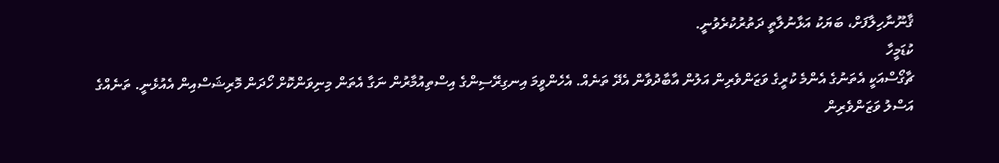ޤާނޫނާހިލާފަށް، ބަޔަކު އަޅާނުލާތީ ދަތުރުކުރެވުނީ.
ކުޑަމީހާ
ޗާގޯސްއަކީ އެތަނުގެ އެންމެ ކުރީގެ ވަޒަންވެރިން އަލުން އާބާދުވާން އެދޭ ތަނެއް. އެހެންވީމަ އިނގިރޭސިންގެ އިސްތިއުމާރުން ނަގާ އެތަން މިނިވަންކޮށް ހޯދަން މޮރިޝަސްއިން އެއުޅެނީ. ތަނެއްގެ އަސްލު ވަޒަންވެރިން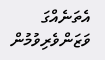އެތަނެއްގަ ވަޒަންވެރިވުމުން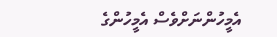އެމީހުންނަށްވެސް އެމީހުންގެ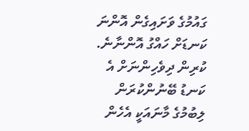ގައުމުގެ ވަށައިގެން އޮންނަ ކަނޑަށް ހައްގު އޮންނާނެ. ކުރިން ދިވެހިންނަށް އެ ކަނޑު ބޭނުންކުރަން ލިބުމުގެ މާނައަކީ އެހެން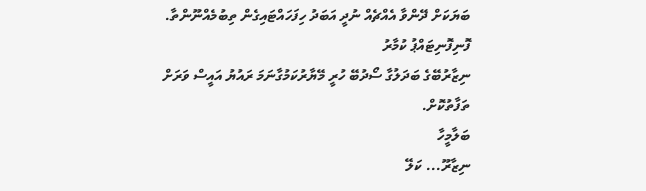ބަޔަކަށް ދޭންވާ އެއްޗެއް ނުދީ އަބަދު ހިފަހައްޓައިގެން ތިބުމެއްނޫންތާ.
ފޮނިފޮނިޓައްޕު ކުމާރު
ނިޒާރުބޭގެ ބަދަލުގާ ސޯދުބޭ ހުރީ މޭޔާރުކަމުގާނަމަ ރައުޔު އައީސް ވަރަށް ތަފާތުކޮށް.
ބަލާމީހާ
ނިޒާރޫ... ކަލޭ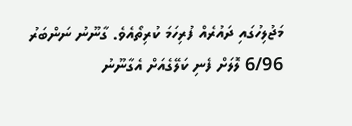މަޖުލިހުގައި ދައުރެއް ފުރިހަމަ ކުރިތޯއެވެ. ގާނޫނު ނަންބަރު 6/96 ލޮލަށް ފެނި ކަލޭގެއަށް އެގާނޫނު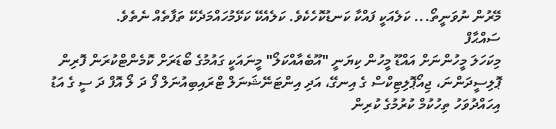މޭރުން ނުވަނީތޯ... ކަލެއަކީ ފައްކާ ކަނޑުކޮހެކެވެ. ކަލެއެކޭ ކަޅޭމުހައްމަދެކޭ ތަފާތެއް ނެތެވެ.
ސައްޙާފް
މިކަހަލަ މީހުންނަށް އައްޑޫ މީހުން ކިޔަނީ "އޫބެއާއްކަލޯ" މީނައަކީ ގައުމުގެ ބޯޑަރަށް ކޮމެންޓްކުރަން ފޮރިން ޕޮލިސީދަންނަ، ޖިއޯޕޮލިޓިކްސް ގެ އިނގޭ، އަދި އިންޓަނޭޝަނަލް ޓްރައިބިއުނަލް ފޯ ދަ ލޯ އޮފް ދަ ސީ ގެ އަޑު އިހައްދުވަހު ތިހުކުމް ކުރުމުގެ ކުރިން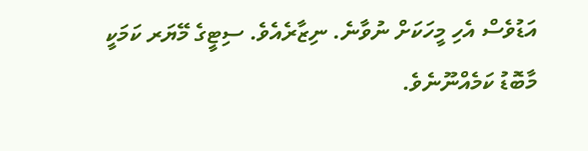އަޑުވެސް އެހި މީހަކަށް ނުވާނެ. ނިޒާރެއެވެ. ސިޓީގެ މޭޔަރ ކަމަކީ މާބޮޑު ކަމެއްނޫނެވެ.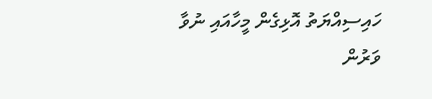ހައިސިއްޔަތު އޮޅިގެން މީހާއައި ނުވާ ވަރުން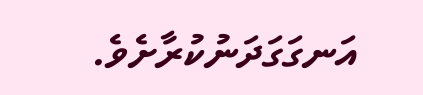އަނގަގަދަނުކުރާށެވެ.